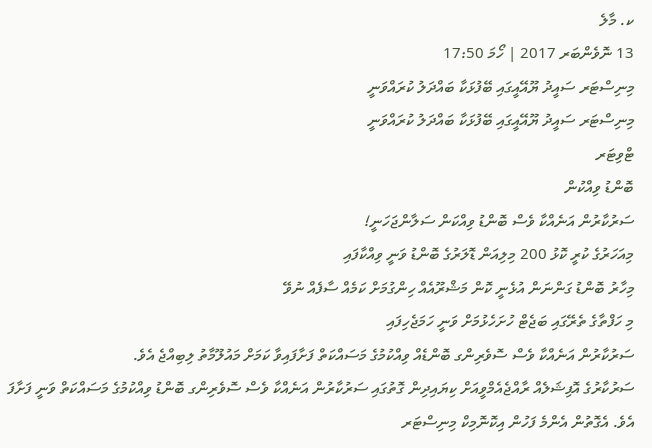ކ. މާލެ
13 ނޮވެންބަރ 2017 | ހޯމަ 17:50
މިނިސްޓަރ ސައީދު ޔޫއޭއީގައި ބޭފުޅަކާ ބައްދަލު ކުރައްވަނީ
މިނިސްޓަރ ސައީދު ޔޫއޭއީގައި ބޭފުޅަކާ ބައްދަލު ކުރައްވަނީ
ޓްވިޓަރ
ބޮންޑު ވިއްކުން
ސަރުކާރުން އަނެއްކާ ވެސް ބޮންޑު ވިއްކަން ސަލާންޖަހަނީ!
މިއަހަރުގެ ކުރީ ކޮޅު 200 މިލިއަން ޑޮލަރުގެ ބޮންޑު ވަނީ ވިއްކާފައި
މިހާރު ބޮންޑު ގަންނަން އުޅެނީ ކޮން މަޝްރޫއެއް ހިންގުމަށް ކަމެއް ސާފެއް ނުވޭ
މި ހަފްތާގެ ތެރޭގައި ބަޖެޓް ހުށަހެޅުމަށް ވަނީ ހަމަޖެހިފައި
ސަރުކާރުން އަނެއްކާ ވެސް ސޮވެރިންގ ބޮންޑެއް ވިއްކުމުގެ މަސައްކަތް ފަށާފައިވާ ކަމަށް މައުލޫމާތު ލިބިއްޖެ އެވެ.
ސަރުކާރުގެ އޮފިޝަލެއް ރާއްޖެއެމްވީއަށް ކިޔައިދިން ގޮތުގައި ސަރުކާރުން އަނެއްކާ ވެސް ސޮވެރިންގ ބޮންޑު ވިއްކުމުގެ މަސައްކަތް ވަނީ ފަށާފަ އެވެ. އެގޮތުން އެންމެ ފަހުން އިކޮނޮމިކް މިނިސްޓަރ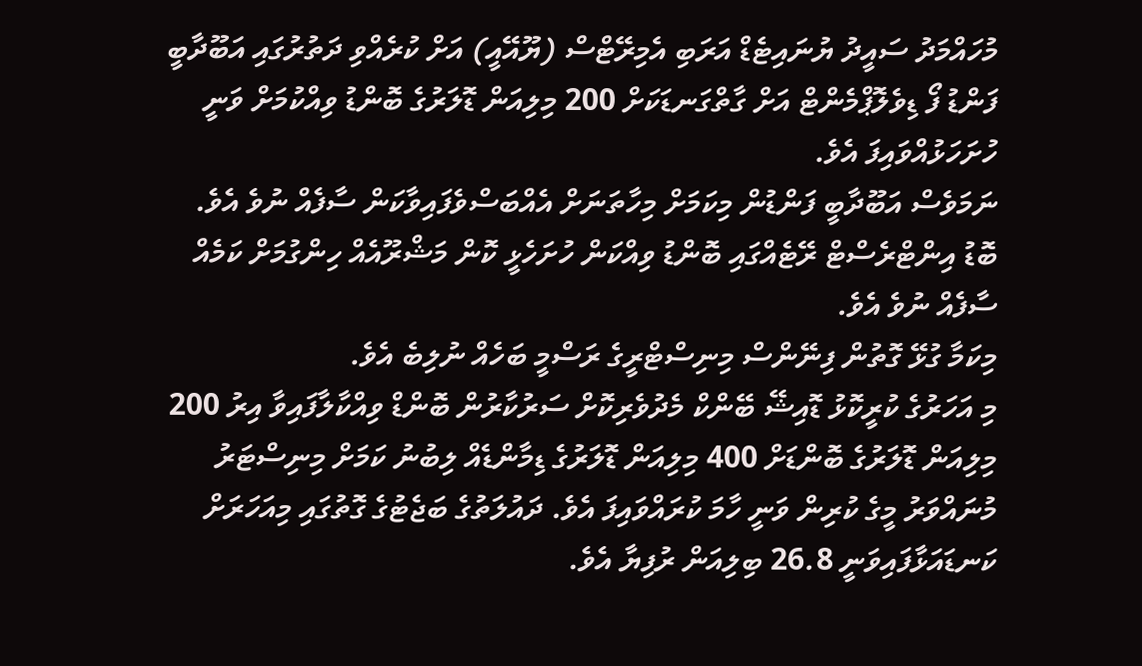މުހައްމަދު ސައީދު ޔުނައިޓެޑް އަރަބި އެމިރޭޓްސް (ޔޫއޭއީ) އަށް ކުރެއްވި ދަތުރުގައި އަބޫދާބީ ފަންޑު ފޯ ޑިވެލޮޕްމެންޓް އަށް ގާތްގަނޑަކަށް 200 މިލިއަން ޑޮލަރުގެ ބޮންޑު ވިއްކުމަށް ވަނީ ހުށަހަޅުއްވައިފަ އެވެ.
ނަމަވެސް އަބޫދާބީ ފަންޑުން މިކަމަށް މިހާތަނަށް އެއްބަސްވެފައިވާކަން ސާފެއް ނުވެ އެވެ.
ބޮޑު އިންޓްރެސްޓް ރޭޓެއްގައި ބޮންޑު ވިއްކަން ހުށަހެޅީ ކޮން މަޝްރޫއެއް ހިންގުމަށް ކަމެއް ސާފެއް ނުވެ އެވެ.
މިކަމާ ގުޅޭ ގޮތުން ފިނޭންސް މިނިސްޓްރީގެ ރަސްމީ ބަހެއް ނުލިބެ އެވެ.
މި އަހަރުގެ ކުރީކޮޅު ޑޮއިޝޭ ބޭންކް މެދުވެރިކޮށް ސަރުކާރުން ބޮންޑް ވިއްކާލާފައިވާ އިރު 200 މިލިއަން ޑޮލަރުގެ ބޮންޑަށް 400 މިލިއަން ޑޮލަރުގެ ޑިމާންޑެއް ލިބުނު ކަމަށް މިނިސްޓަރު މުނައްވަރު މީގެ ކުރިން ވަނީ ހާމަ ކުރައްވައިފަ އެވެ. ދައުލަތުގެ ބަޖެޓުގެ ގޮތުގައި މިއަހަރަށް ކަނޑައަޅާފައިވަނީ 26.8 ބިލިއަން ރުފިޔާ އެވެ.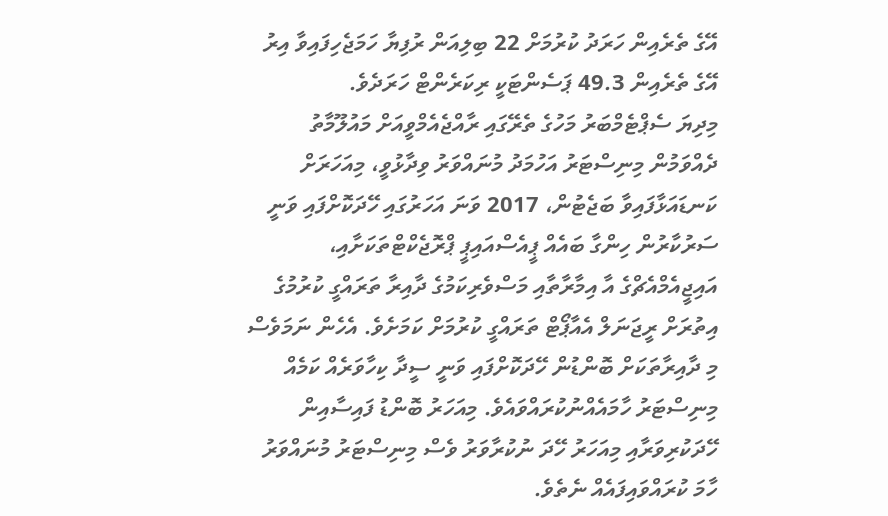އޭގެ ތެރެއިން ހަރަދު ކުރުމަށް 22 ބިލިއަން ރުފިޔާ ހަމަޖެހިފައިވާ އިރު އޭގެ ތެރެއިން 49.3 ޕަސެންޓަކީ ރިކަރެންޓް ހަރަދެވެ.
މިދިޔަ ސެޕްޓެމްބަރު މަހުގެ ތެރޭގައި ރާއްޖެއެމްވީއަށް މައުލޫމާތު ދެއްވަމުން މިނިސްޓަރު އަހުމަދު މުނައްވަރު ވިދާޅުވީ، މިއަހަރަށް ކަނޑައަޅާފައިވާ ބަޖެޓުން، 2017 ވަނަ އަހަރުގައި ހޭދަކޮށްފައި ވަނީ ސަރުކާރުން ހިންގާ ބައެއް ޕީއެސްއައިޕީ ޕްރޮޖެކްޓްތަކަށާއި، އައިޖީއެމްއެޗްގެ އާ އިމާރާތާއި މަސްވެރިކަމުގެ ދާއިރާ ތަރައްގީ ކުރުމުގެ އިތުރަށް ރީޖަނަލް އެއާޕޯޓް ތަރައްގީ ކުރުމަށް ކަމަށެވެ. އެހެން ނަމަވެސް މި ދާއިރާތަކަށް ބޮންޑުން ހޭދަކޮށްފައި ވަނީ ސީދާ ކިހާވަރެއް ކަމެއް މިނިސްޓަރު ހާމައެއްނުކުރައްވައެވެ. މިއަހަރު ބޮންޑު ފައިސާއިން ހޭދަކުރިވަރާއި މިއަހަރު ހޭދަ ނުކުރާވަރު ވެސް މިނިސްޓަރު މުނައްވަރު ހާމަ ކުރައްވައިފައެއް ނެތެވެ.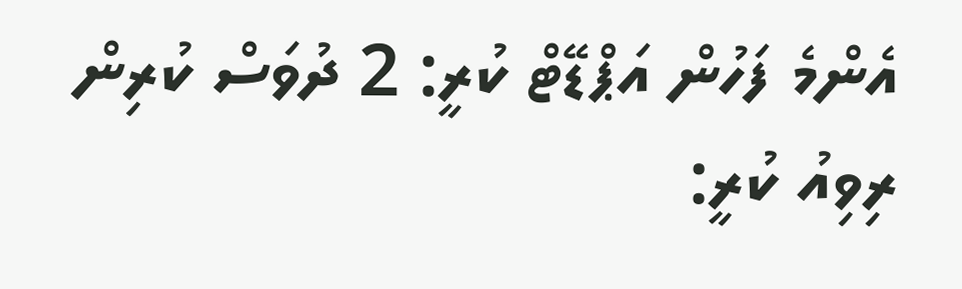އެންމެ ފަހުން އަޕްޑޭޓް ކުރީ: 2 ދުވަސް ކުރިން
ރިވިއު ކުރީ: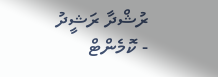ރުޝްދާ ރަޝީދު
- ކޮމެންޓް